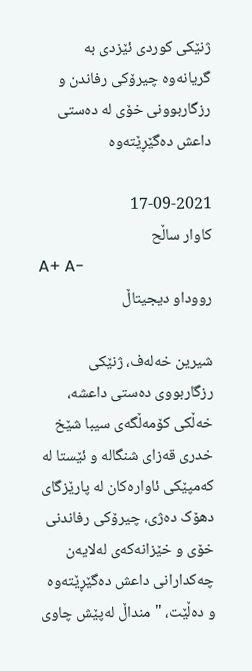ژنێکی کوردی ئێزدی بە گریانەوە چیرۆکی رفاندن و رزگاربوونی خۆی لە دەستی داعش دەگێڕێتەوە

17-09-2021
کاوار ساڵح
A+ A-
رووداو دیجیتاڵ

شیرین خەلەف، ژنێکی رزگاربووی دەستی داعشە، خەڵکی کۆمەڵگەی سیبا شێخ خدری قەزای شنگالە و ئێستا لە کەمپێکی ئاوارەکان لە پارێزگای دهۆک دەژی، چیرۆکی رفاندنی خۆی و خێزانەکەی لەلایەن چەکدارانی داعش دەگێڕێتەوە و دەڵێت، "منداڵ لەپێش چاوی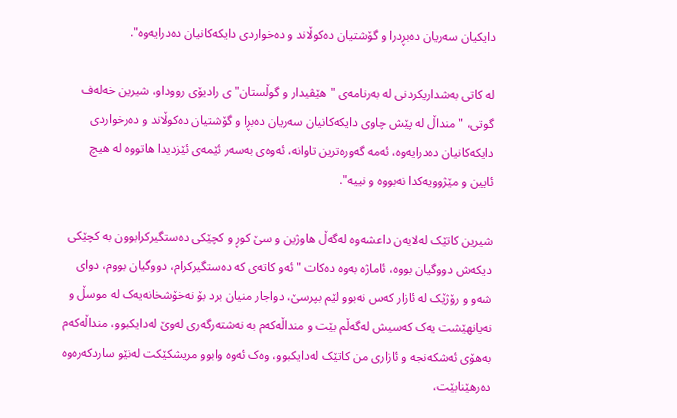دایکیان سەریان دەبڕدرا و گۆشتیان دەکوڵاند و دەخواردی دایکەکانیان دەدرایەوە".

لە کاتی بەشداریکردنی لە بەرنامەی "هێڤیدار و گوڵستان"ی رادیۆی رووداو، شیرین خەلەف گوتی، "منداڵ لە پێش چاوی دایکەکانیان سەریان دەبڕا و گۆشتیان دەکوڵاند و دەرخواردی دایکەکانیان دەدرایەوە، ئەمە گەورەترین تاوانە، ئەوەی بەسەر ئێمەی ئێزدیدا هاتووە لە هیچ ئایین و مێژوویەکدا نەبووە و نییە".

شیرین کاتێک لەلایەن داعشەوە لەگەڵ هاوژین و سێ کوڕ و کچێکی دەستگیرکرابوون بە کچێکی دیکەش دووگیان بووە، ئاماژە بەوە دەکات "ئەو کاتەی کە دەستگیرکرام، دووگیان بووم، دوای شەو و رۆژێک لە ئازار کەس نەبوو لێم بپرسێ، دواجار منیان برد بۆ نەخۆشخانەیەک لە موسڵ و نەیانهێشت یەک کەسیش لەگەڵم بێت و منداڵەکەم بە نەشتەرگەری لەوێ لەدایکبوو، منداڵەکەم بەهۆی ئەشکەنجە و ئازاری من کاتێک لەدایکبوو، وەک ئەوە وابوو مریشکێکت لەنێو ساردکەرەوە دەرهێنابێت،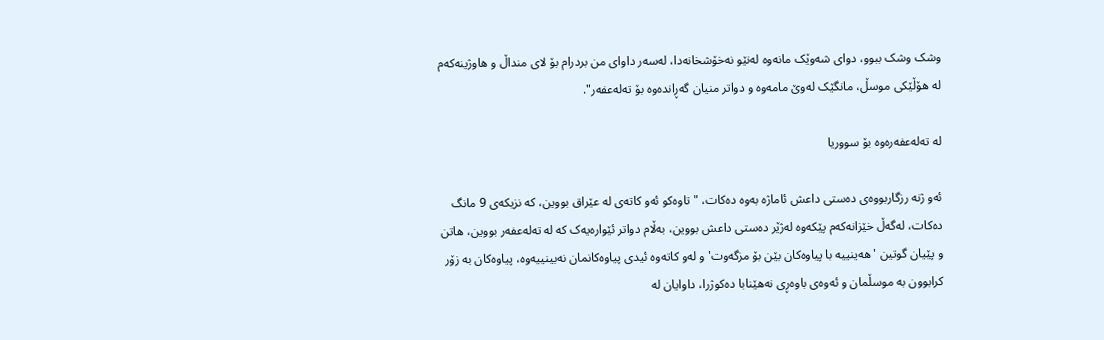وشک وشک ببوو، دوای شەوێک مانەوە لەنێو نەخۆشخانەدا، لەسەر داوای من بردرام بۆ لای منداڵ و هاوژینەکەم لە هۆڵێکی موسڵ، مانگێک لەوێ مامەوە و دواتر منیان گەڕاندەوە بۆ تەلەعفەر".

لە تەلەعفەرەوە بۆ سووریا

ئەو ژنە رزگاربووەی دەستی داعش ئاماژە بەوە دەکات، "تاوەکو ئەو کاتەی لە عێراق بووین، کە نزیکەی 9 مانگ دەکات، لەگەڵ خێزانەکەم پێکەوە لەژێر دەستی داعش بووین، بەڵام دواتر ئێوارەیەک کە لە تەلەعفەر بووین، هاتن و پێیان گوتین 'هەینییە با پیاوەکان بێن بۆ مزگەوت' و لەو کاتەوە ئیدی پیاوەکانمان نەبینییەوە، پیاوەکان بە زۆر کرابوون بە موسڵمان و ئەوەی باوەڕی نەهێنابا دەکوژرا، داوایان لە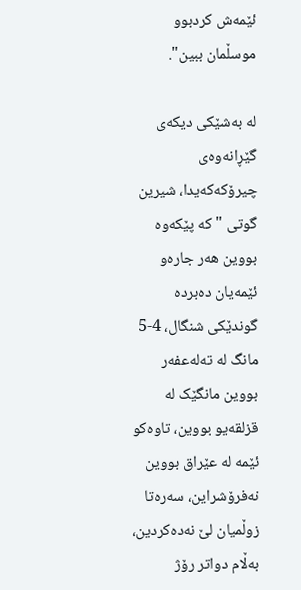ئێمەش کردبوو موسڵمان ببین".

لە بەشێکی دیکەی گێڕانەوەی چیرۆکەکەیدا، شیرین گوتی "کە پێکەوە بووین هەر جارەو ئێمەیان دەبردە گوندێکی شنگال، 4-5 مانگ لە تەلەعفەر بووین مانگێک لە قزلقەیو بووین، تاوەکو ئێمە لە عێراق بووین نەفرۆشراین، سەرەتا زوڵمیان لێ نەدەکردین، بەڵام دواتر رۆژ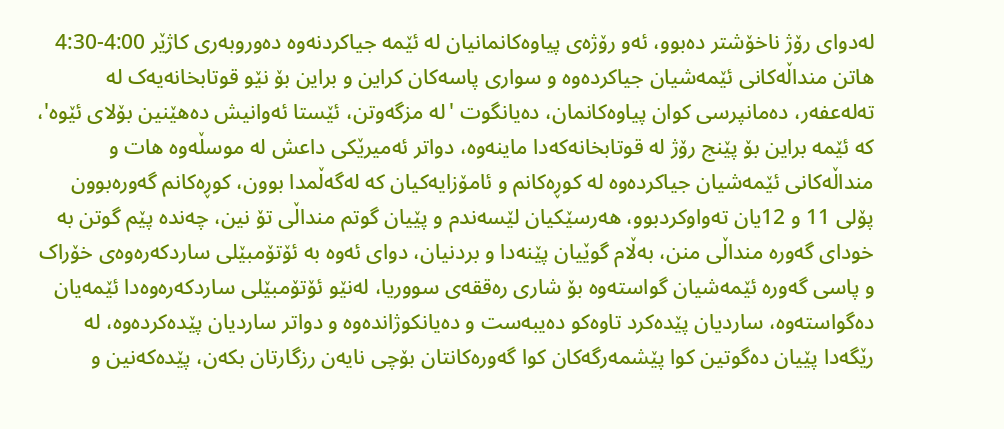لەدوای رۆژ ناخۆشتر دەبوو، ئەو رۆژەی پیاوەکانمانیان لە ئێمە جیاکردنەوە دەوروبەری کاژێر 4:00-4:30 هاتن منداڵەکانی ئێمەشیان جیاکردەوە و سواری پاسەکان کراین و براین بۆ نێو قوتابخانەیەک لە تەلەعفەر، دەمانپرسی کوان پیاوەکانمان، دەیانگوت 'لە مزگەوتن، ئێستا ئەوانیش دەهێنین بۆلای ئێوە'، کە ئێمە براین بۆ پێنج رۆژ لە قوتابخانەکەدا ماینەوە، دواتر ئەمیرێکی داعش لە موسڵەوە هات و منداڵەکانی ئێمەشیان جیاکردەوە لە کوڕەکانم و ئامۆزایەکیان کە لەگەڵمدا بوون، کوڕەکانم گەورەبوون پۆلی 11 و 12یان تەواوکردبوو، هەرسێکیان لێسەندم و پێیان گوتم منداڵی تۆ نین، چەندە پێم گوتن بە خودای گەورە منداڵی منن، بەڵام گوێیان پێنەدا و بردنیان، دوای ئەوە بە ئۆتۆمبێلی ساردکەرەوەی خۆراک و پاسی گەورە ئێمەشیان گواستەوە بۆ شاری رەققەی سووریا، لەنێو ئۆتۆمبێلی ساردکەرەوەدا ئێمەیان دەگواستەوە، ساردیان پێدەکرد تاوەکو دەیبەست و دەیانکوژاندەوە و دواتر ساردیان پێدەکردەوە، لە رێگەدا پێیان دەگوتین کوا پێشمەرگەکان کوا گەورەکانتان بۆچی نایەن رزگارتان بکەن، پێدەکەنین و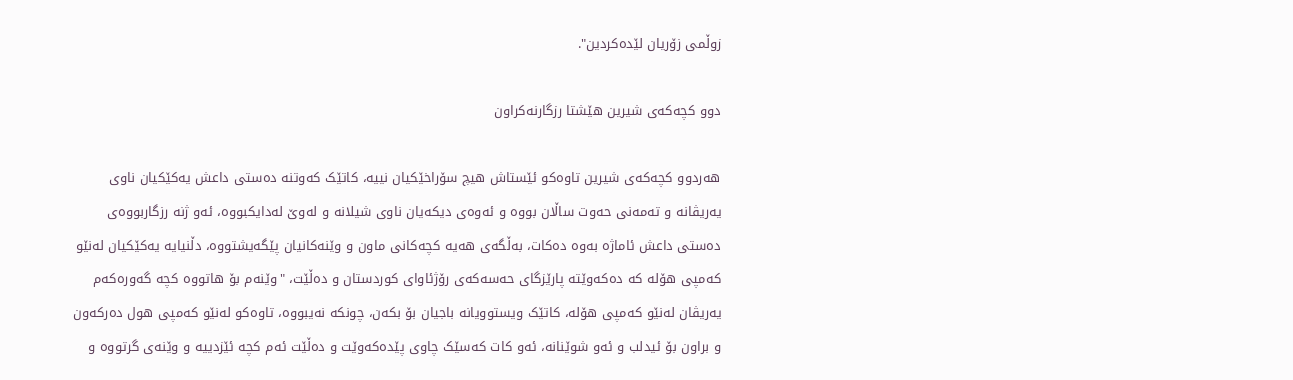زوڵمی زۆریان لێدەکردین".

دوو کچەکەی شیرین هێشتا رزگارنەکراون

هەردوو کچەکەی شیرین تاوەکو ئێستاش هیچ سۆراخێکیان نییە، کاتێک کەوتنە دەستی داعش یەکێکیان ناوی یەریڤانە و تەمەنی حەوت ساڵان بووە و ئەوەی دیکەیان ناوی شیلانە و لەوێ لەدایکبووە، ئەو ژنە رزگاربووەی دەستی داعش ئاماژە بەوە دەکات، بەڵگەی هەیە کچەکانی ماون و وێنەکانیان پێگەیشتووە، دڵنیایە یەکێکیان لەنێو کەمپی هۆلە کە دەکەوێتە پارێزگای حەسەکەی رۆژئاوای کوردستان و دەڵێت، "وێنەم بۆ هاتووە کچە گەورەکەم یەریڤان لەنێو کەمپی هۆلە، کاتێک ویستوویانە باجیان بۆ بکەن، چونکە نەیبووە، تاوەکو لەنێو کەمپی هول دەرکەون و براون بۆ ئیدلب و ئەو شوێنانە، ئەو کات کەسێک چاوی پێدەکەوێت و دەڵێت ئەم کچە ئێزدییە و وێنەی گرتووە و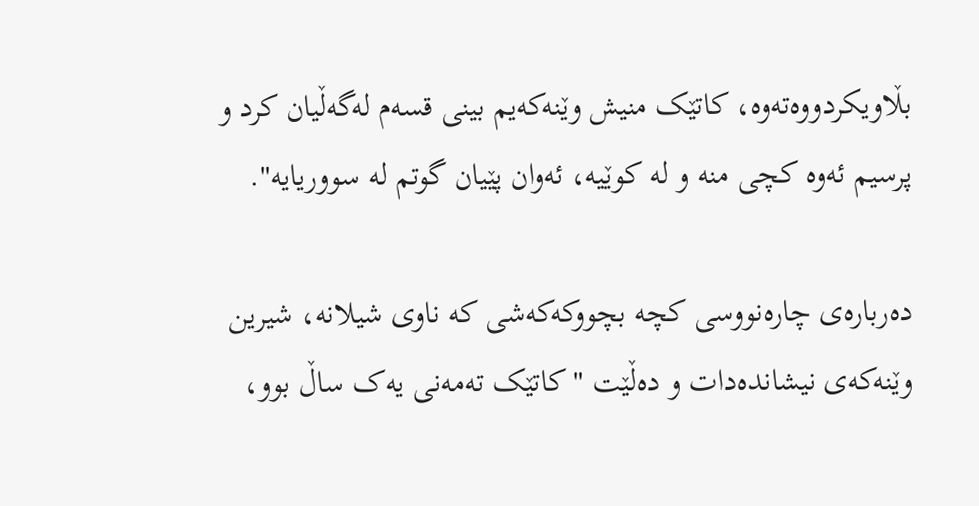بڵاویکردووەتەوە، کاتێک منیش وێنەکەیم بینی قسەم لەگەڵیان کرد و پرسیم ئەوە کچی منە و لە کوێیە، ئەوان پێیان گوتم لە سووریایە".

دەربارەی چارەنووسی کچە بچووکەکەشی کە ناوی شیلانە، شیرین وێنەکەی نیشاندەدات و دەڵێت "کاتێک تەمەنی یەک ساڵ بوو،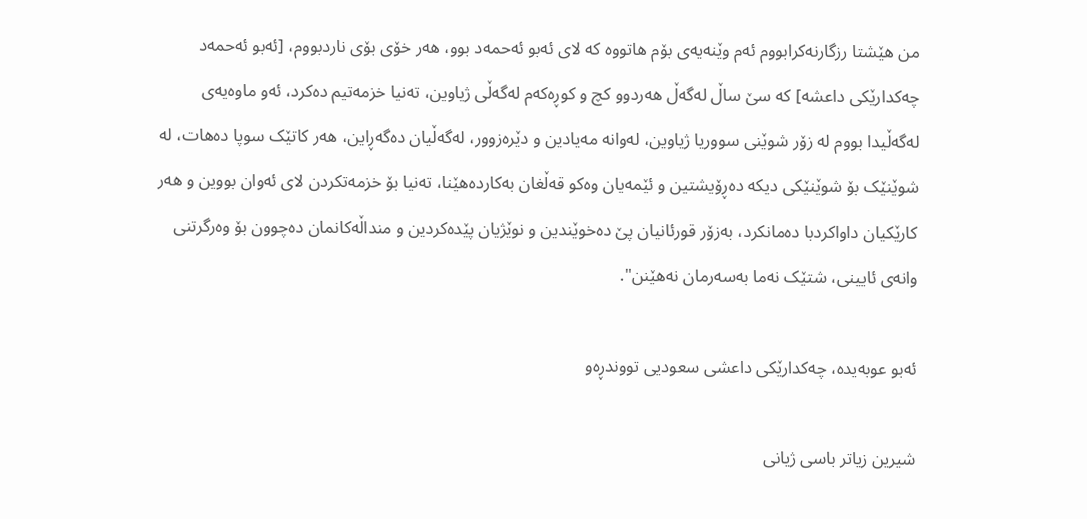من هێشتا رزگارنەکرابووم ئەم وێنەیەی بۆم هاتووە کە لای ئەبو ئەحمەد بوو، هەر خۆی بۆی ناردبووم، [ئەبو ئەحمەد چەکدارێکی داعشە] کە سێ ساڵ لەگەڵ هەردوو کچ و کوڕەکەم لەگەڵی ژیاوین، تەنیا خزمەتیم دەکرد، ئەو ماوەیەی لەگەڵیدا بووم لە زۆر شوێنی سووریا ژیاوین، لەوانە مەیادین و دێرەزوور، لەگەڵیان دەگەڕاین، هەر کاتێک سوپا دەهات، لە شوێنێک بۆ شوێنێکی دیکە دەڕۆیشتین و ئێمەیان وەکو قەڵغان بەکاردەهێنا، تەنیا بۆ خزمەتکردن لای ئەوان بووین و هەر کارێکیان داواکردبا دەمانکرد، بەزۆر قورئانیان پێ دەخوێندین و نوێژیان پێدەکردین و منداڵەکانمان دەچوون بۆ وەرگرتنی وانەی ئایینی، شتێک نەما بەسەرمان نەهێنن".

ئەبو عوبەیدە، چەکدارێکی داعشی سعودیی تووندڕەو

شیرین زیاتر باسی ژیانی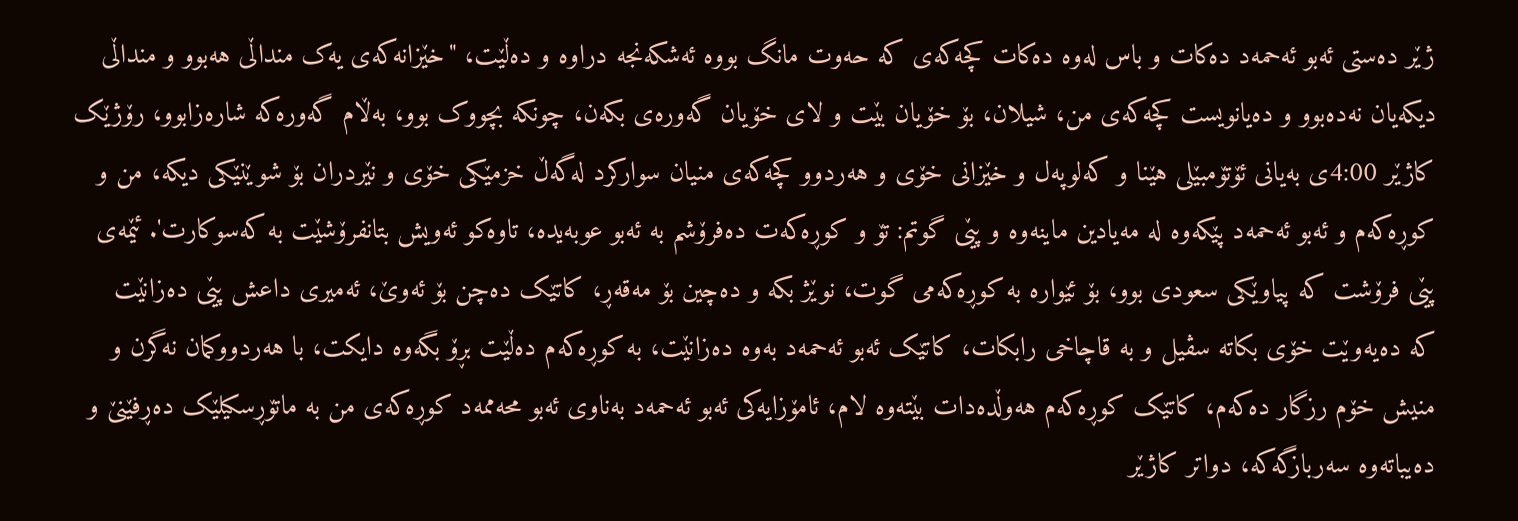ژێر دەستی ئەبو ئەحمەد دەکات و باس لەوە دەکات کچەکەی کە حەوت مانگ بووە ئەشکەنجە دراوە و دەڵێت، "خێزانەکەی یەک منداڵی هەبوو و منداڵی دیکەیان نەدەبوو و دەیانویست کچەکەی من، شیلان، بۆ خۆیان بێت و لای خۆیان گەورەی بکەن، چونکە بچووک بوو، بەڵام گەورەکە شارەزابوو، رۆژێک کاژێر 4:00ی بەیانی ئۆتۆمبێلی هێنا و کەلوپەل و خێزانی خۆی و هەردوو کچەکەی منیان سوارکرد لەگەڵ خزمێکی خۆی و نێردران بۆ شوێنێکی دیکە، من و کوڕەکەم و ئەبو ئەحمەد پێکەوە لە مەیادین ماینەوە و پێی گوتم: تۆ و کوڕەکەت دەفرۆشم بە ئەبو عوبەیدە، تاوەکو ئەویش بتانفرۆشێت بە کەسوکارت'. ئێمەی پێی فرۆشت کە پیاوێکی سعودی بوو، بۆ ئێوارە بە کوڕەکەمی گوت، نوێژ بکە و دەچین بۆ مەقەڕ، کاتێک دەچن بۆ ئەوێ، ئەمیری داعش پێی دەزانێت کە دەیەوێت خۆی بکاتە سڤیل و بە قاچاخی رابکات، کاتێک ئەبو ئەحمەد بەوە دەزانێت، بە کوڕەکەم دەڵێت بڕۆ بگەوە دایکت، با هەردووکمان نەگرن و منیش خۆم رزگار دەکەم، کاتێک کوڕەکەم هەوڵدەدات بێتەوە لام، ئامۆزایەکی ئەبو ئەحمەد بەناوی ئەبو محەممەد کوڕەکەی من بە ماتۆڕسکیلێک دەڕفێنێ و دەیباتەوە سەربازگەکە، دواتر کاژێر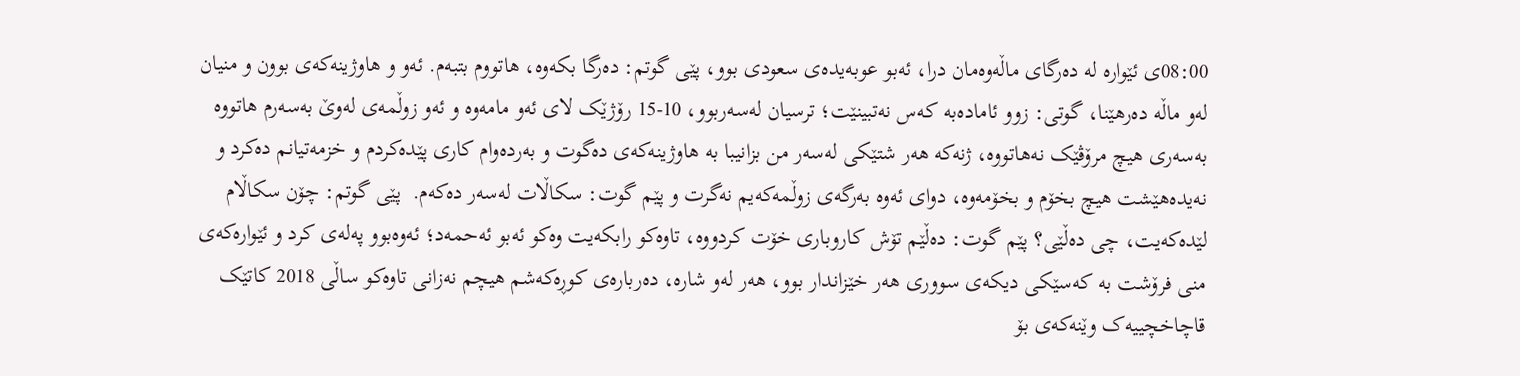08:00ی ئێوارە لە دەرگای ماڵەوەمان درا، ئەبو عوبەیدەی سعودی بوو، پێی گوتم: دەرگا بکەوە، هاتووم بتبەم. ئەو و هاوژینەکەی بوون و منیان لەو ماڵە دەرهێنا، گوتی: زوو ئامادەبە کەس نەتبینێت؛ ترسیان لەسەربوو، 10-15 رۆژێک لای ئەو مامەوە و ئەو زوڵمەی لەوێ بەسەرم هاتووە بەسەری هیچ مرۆڤێک نەهاتووە، ژنەکە هەر شتێکی لەسەر من بزانیبا بە هاوژینەکەی دەگوت و بەردەوام کاری پێدەکردم و خزمەتیانم دەکرد و نەیدەهێشت هیچ بخۆم و بخۆمەوە، دوای ئەوە بەرگەی زوڵمەکەیم نەگرت و پێم گوت: سکاڵات لەسەر دەکەم.  پێی گوتم: چۆن سکاڵام لێدەکەیت، چی دەڵێی؟ پێم گوت: دەڵێم تۆش کاروباری خۆت کردووە، تاوەکو رابکەیت وەکو ئەبو ئەحمەد؛ ئەوەبوو پەلەی کرد و ئێوارەکەی منی فرۆشت بە کەسێکی دیکەی سووری هەر خێزاندار بوو، هەر لەو شارە، دەربارەی کوڕەکەشم هیچم نەزانی تاوەکو ساڵی 2018 کاتێک قاچاخچییەک وێنەکەی بۆ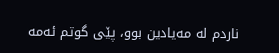ناردم لە مەیادین بوو، پێی گوتم ئەمە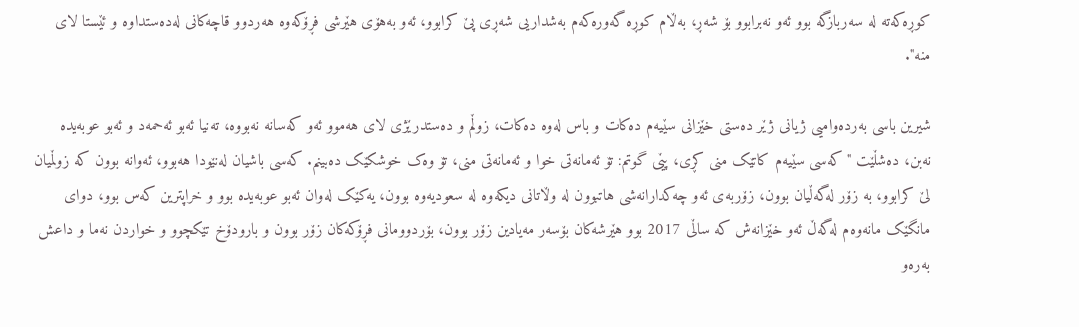کوڕەکەتە لە سەربازگە بوو ئەو نەبرابوو بۆ شەڕ، بەڵام کوڕە گەورەکەم بەشداریی شەڕی پێ کرابوو، ئەو بەهۆی هێرشی فڕۆکەوە هەردوو قاچەکانی لەدەستداوە و ئێستا لای منە".

شیرین باسی بەردەوامیی ژیانی ژێر دەستی خێزانی سێیەم دەکات و باس لەوە دەکات، زوڵم و دەستدرێژی لای هەموو ئەو کەسانە نەبووە، تەنیا ئەبو ئەحمەد و ئەبو عوبەیدە نەبن، دەشڵێت "کەسی سێیەم کاتێک منی کڕی، پێی گوتم: تۆ ئەمانەتی خوا و ئەمانەتی منی، تۆ وەک خوشکێک دەبینم. کەسی باشیان لەنێودا هەبوو، ئەوانە بوون کە زوڵمیان لێ کرابوو، بە زۆر لەگەڵیان بوون، زۆربەی ئەو چەکدارانەشی هاتبوون لە وڵاتانی دیکەوە لە سعودیەوە بوون، یەکێک لەوان ئەبو عوبەیدە بوو و خراپترین کەس بوو، دوای مانگێک مانەوەم لەگەڵ ئەو خێزانەش کە ساڵی 2017 بوو هێرشەکان بۆسەر مەیادین زۆر بوون، بۆردوومانی فڕۆکەکان زۆر بوون و بارودۆخ تێکچوو و خواردن نەما و داعش بەرەو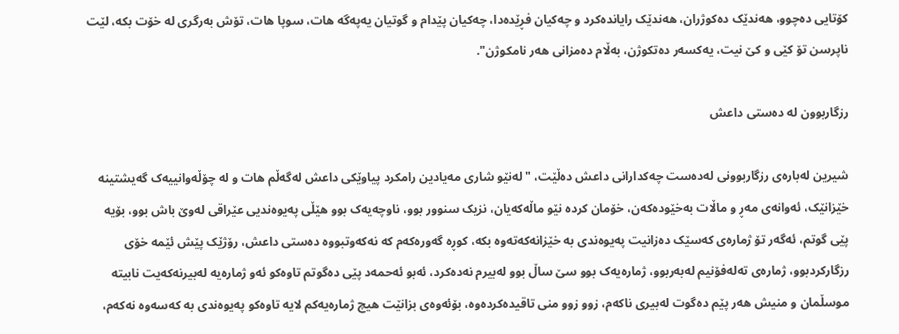کۆتایی دەچوو، هەندێک دەکوژران، هەندێک رایاندەکرد و چەکیان فڕێدەدا، چەکیان پێدام و گوتیان یەپەگە هات، سوپا هات، تۆش بەرگری لە خۆت بکە، لێت ناپرسن تۆ کێی و کێ نیت، یەکسەر دەتکوژن، بەڵام دەمزانی هەر نامکوژن".

رزگاربوون لە دەستی داعش

شیرین لەبارەی رزگاربوونی لەدەست چەکدارانی داعش دەڵێت، "لەنێو شاری مەیادین رامکرد پیاوێکی داعش لەگەڵم هات و لە چۆڵەوانییەک گەیشتینە خێزانێک، ئەوانەی مەڕ و ماڵات بەخێودەکەن، خۆمان کردە نێو ماڵەکەیان، نزیک سنوور بوو، ناوچەیەک بوو هێڵی پەیوەندیی عێراقی لەوێ باش بوو، بۆیە پێی گوتم، ئەگەر تۆ ژمارەی کەسێک دەزانیت پەیوەندی بە خێزانەکەتەوە بکە، کوڕە گەورەکەم کە نەکەوتبووە دەستی داعش، رۆژێک پێش ئێمە خۆی رزگارکردبوو، ژمارەی تەلەفۆنیم لەبەربوو، ژمارەیەک بوو سێ ساڵ بوو لەبیرم نەدەکرد، ئەبو ئەحمەد پێی دەگوتم تاوەکو ئەو ژمارەیە لەبیرنەکەیت نابیتە موسڵمان و منیش هەر پێم دەگوت لەبیری ناکەم، زوو زوو منی تاقیدەکردەوە، بۆئەوەی بزانێت هیچ ژمارەیەکم لایە تاوەکو پەیوەندی بە کەسەوە نەکەم،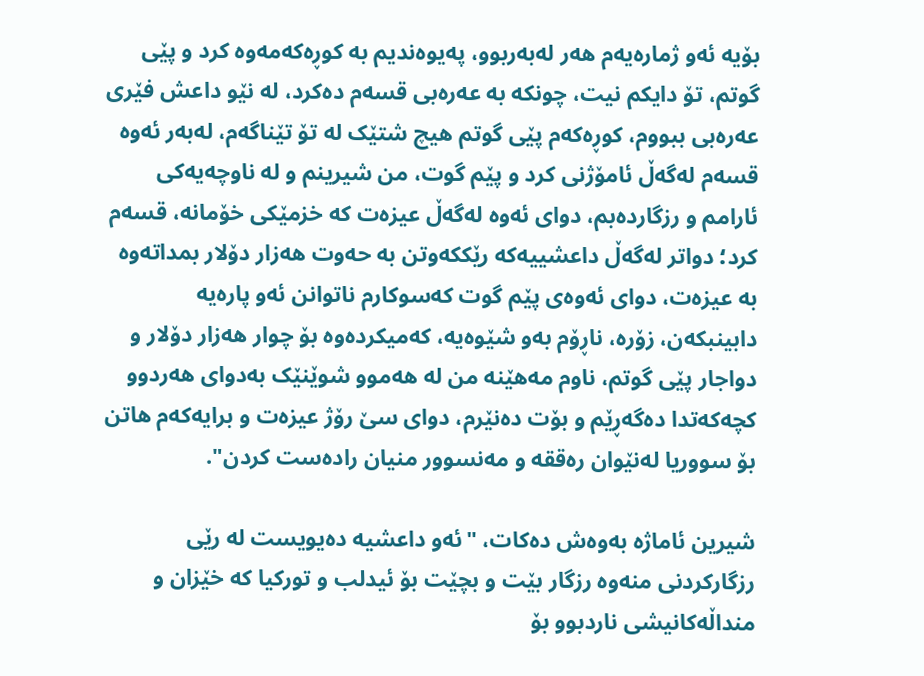بۆیە ئەو ژمارەیەم هەر لەبەربوو، پەیوەندیم بە کوڕەکەمەوە کرد و پێی گوتم، تۆ دایکم نیت، چونکە بە عەرەبی قسەم دەکرد، لە نێو داعش فێری عەرەبی ببووم، کوڕەکەم پێی گوتم هیچ شتێک لە تۆ تێناگەم، لەبەر ئەوە قسەم لەگەڵ ئامۆژنی کرد و پێم گوت، من شیرینم و لە ناوچەیەکی ئارامم و رزگاردەبم، دوای ئەوە لەگەڵ عیزەت کە خزمێکی خۆمانە، قسەم کرد؛ دواتر لەگەڵ داعشییەکە رێککەوتن بە حەوت هەزار دۆلار بمداتەوە بە عیزەت، دوای ئەوەی پێم گوت کەسوکارم ناتوانن ئەو پارەیە دابینبکەن، زۆرە، ناڕۆم بەو شێوەیە، کەمیکردەوە بۆ چوار هەزار دۆلار و دواجار پێی گوتم، ناوم مەهێنە من لە هەموو شوێنێک بەدوای هەردوو کچەکەتدا دەگەڕێم و بۆت دەنێرم، دوای سێ رۆژ عیزەت و برایەکەم هاتن بۆ سووریا لەنێوان رەققە و مەنسوور منیان رادەست کردن".

شیرین ئاماژە بەوەش دەکات، "ئەو داعشیە دەیویست لە رێی رزگارکردنی منەوە رزگار بێت و بچێت بۆ ئیدلب و تورکیا کە خێزان و منداڵەکانیشی ناردبوو بۆ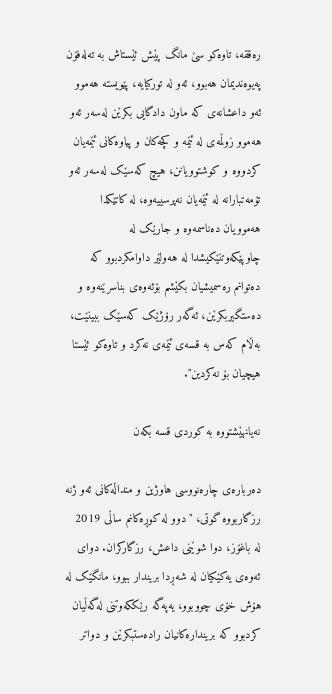رەققە، تاوەکو سێ مانگ پێش ئێستاش بە تەلەفۆن پەیوەندیمان هەبوو، ئەو لە تورکیایە، پێویستە هەموو ئەو داعشانەی کە ماون دادگایی بکرێن لەسەر ئەو هەموو زوڵمەی لە ئێمە و کچەکان و پیاوەکانی ئێمەیان کردووە و کوشتوویانن، هیچ کەسێک لەسەر ئەو تۆمەتبارانە لە ئێمەیان نەپرسییەوە، لە کاتێکدا هەموویان دەناسمەوە و جارێک لە چاوپێکەوتنێکیشدا لە هەولێر داوامکردبوو کە دەتوانم رەسمیشیان بکێشم بۆئەوەی بناسرێنەوە و دەستگیربکرێن، ئەگەر رۆژێک کەسێک ببینێت، بەڵام کەس بە قسەی ئێمەی نەکرد و تاوەکو ئێستا هیچیان بۆ نەکردین".

نەیانهێشتووە بە کوردی قسە بکەن

دەربارەی چارەنووسی هاوژین و منداڵەکانی ئەو ژنە رزگاربووە گوتی، "دوو لە کوڕەکانم ساڵی 2019 لە باغۆز، دوا شوێنی داعش، رزگارکران. دوای ئەوەی یەکێکیان لە شەڕدا بریندار ببوو، مانگێک لە هۆش خۆی چووبوو، یەپەگە رێککەوتنی لەگەڵیان کردبوو کە بریندارەکانیان رادەستبکرێن و دواتر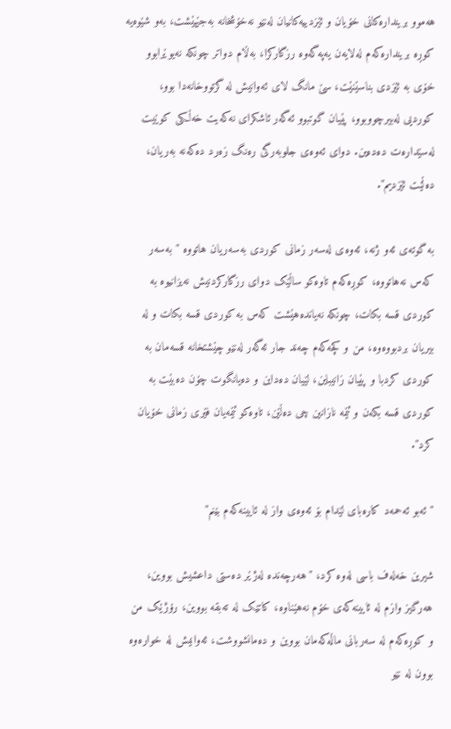هەموو بریندارەکانی خۆیان و ئێزدییەکانیان لەنێو نەخۆشخانە بەجێهێشت، بەو شێوەیە کوڕە بریندارەکەم لەلایەن یەپەگەوە رزگارکرا، بەڵام دواتر چونکە نەیوێرابوو خۆی بە ئێزدی بناسێنێت، سێ مانگ لای ئەوانیش لە گرتووخانەدا بوو، کوردیی لەبیرچووبوو، پێیان گوتبوو ئەگەر ئاشکرای نەکەیت خەڵکی کوێیت لەسێدارەت دەدەین. دوای ئەوەی جلوبەرگی رەنگ زەرد دەکەنە بەریان، دەڵێت ئێزدیم".

بە گوتەی ئەو ژنە، ئەوەی لەسەر زمانی کوردی بەسەریان هاتووە "بەسەر کەس نەهاتووە، کوڕەکەم تاوەکو ساڵێک دوای رزگارکردنیش نەیزانیوە بە کوردی قسە بکات، چونکە نەیاندەهێشت کەس بە کوردی قسە بکات و لە بیریان بردبووەوە، من و کچەکەم چەند جار ئەگەر لەنێو چێشتخانە قسەمان بە کوردی کردبا و پێیان زانیباین، لێیان دەداین و دەیانگوت چۆن دەبێت بە کوردی قسە بکەن و ئێمە نازانین چی دەڵێن، تاوەکو ئێمەیان فێری زمانی خۆیان کرد".

"ئەبو ئەحمەد کارەبای لێدام بۆ ئەوەی واز لە ئایینەکەم بێنم"

شیرین خەلەف باسی لەوە کرد، "هەرچەندە لەژێر دەستی داعشیش بووین، هەرگیز وازم لە ئایینەکەی خۆم نەهێناوە، کاتێک لە تەبقە بووین، رۆژێک من و کوڕەکەم لە سەربانی ماڵەکەمان بووین و دەمانشووشت، ئەوانیش لە خوارەوە بوون لە نێو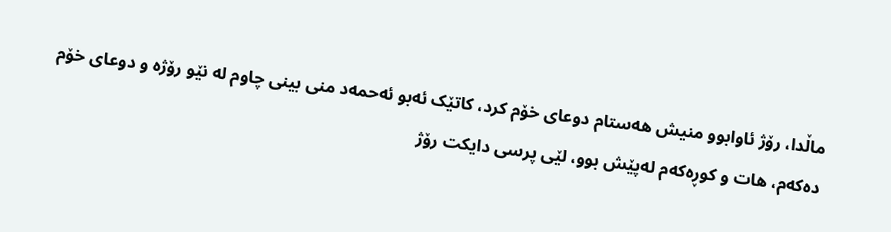ماڵدا، رۆژ ئاوابوو منیش هەستام دوعای خۆم کرد، کاتێک ئەبو ئەحمەد منی بینی چاوم لە نێو رۆژە و دوعای خۆم دەکەم، هات و کوڕەکەم لەپێش بوو، لێی پرسی دایکت رۆژ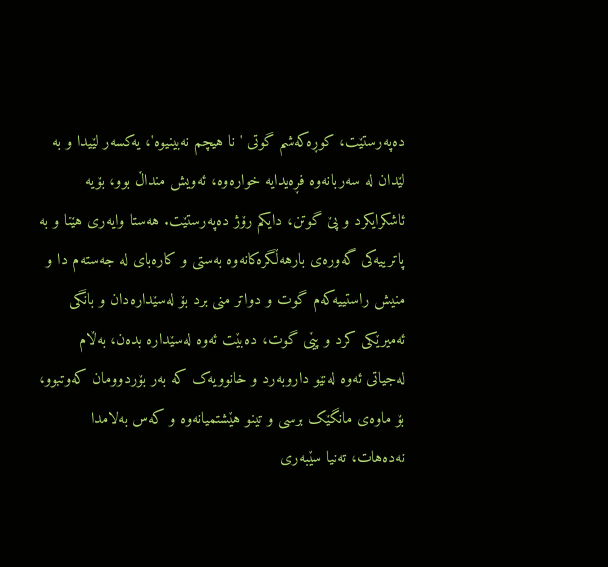دەپەرستێت، کوڕەکەشم گوتی 'نا هیچم نەبینیوە'، یەکسەر لێیدا و بە لێدان لە سەربانەوە فڕەیدایە خوارەوە، ئەویش منداڵ بوو، بۆیە ئاشکرایکرد و پێ گوتن، دایکم رۆژ دەپەرستێت. هەستا وایەری هێنا و بە پاترییەکی گەورەی بارهەڵگرەکانەوە بەستی و کارەبای لە جەستەم دا و منیش راستییەکەم گوت و دواتر منی برد بۆ لەسێدارەدان و بانگی ئەمیرێکی کرد و پێی گوت، دەبێت ئەوە لەسێدارە بدەن، بەڵام لەجیاتی ئەوە لەنێو داروبەرد و خانوویەک کە بەر بۆردوومان کەوتبوو، بۆ ماوەی مانگێک برسی و تینو هێشتمیانەوە و کەس بەلامدا نەدەهات، تەنیا سێبەری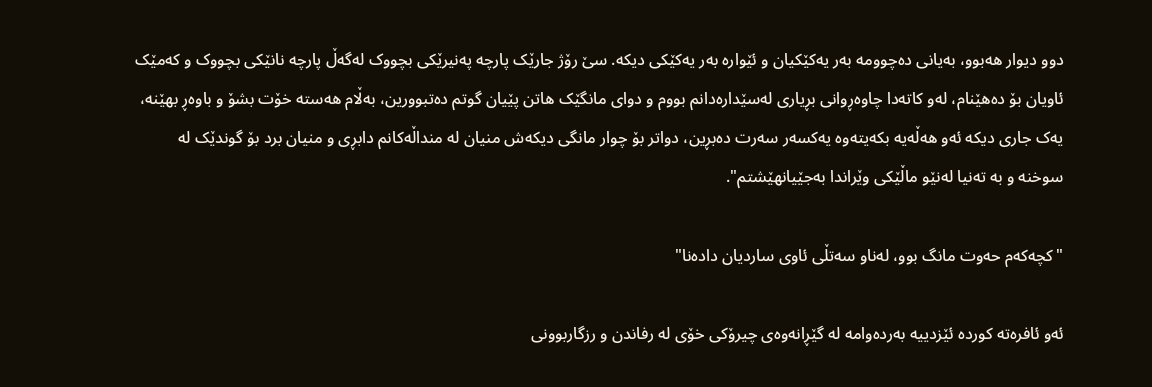دوو دیوار هەبوو، بەیانی دەچوومە بەر یەکێکیان و ئێوارە بەر یەکێکی دیکە. سێ رۆژ جارێک پارچە پەنیرێکی بچووک لەگەڵ پارچە نانێکی بچووک و کەمێک ئاویان بۆ دەهێنام، لەو کاتەدا چاوەڕوانی بڕیاری لەسێدارەدانم بووم و دوای مانگێک هاتن پێیان گوتم دەتبوورین، بەڵام هەستە خۆت بشۆ و باوەڕ بهێنە، یەک جاری دیکە ئەو هەڵەیە بکەیتەوە یەکسەر سەرت دەبڕین، دواتر بۆ چوار مانگی دیکەش منیان لە منداڵەکانم دابڕی و منیان برد بۆ گوندێک لە سوخنە و بە تەنیا لەنێو ماڵێکی وێراندا بەجێیانهێشتم".

"کچەکەم حەوت مانگ بوو، لەناو سەتڵی ئاوی ساردیان دادەنا"

ئەو ئافرەتە کوردە ئێزدییە بەردەوامە لە گێڕانەوەی چیرۆکی خۆی لە رفاندن و رزگاربوونی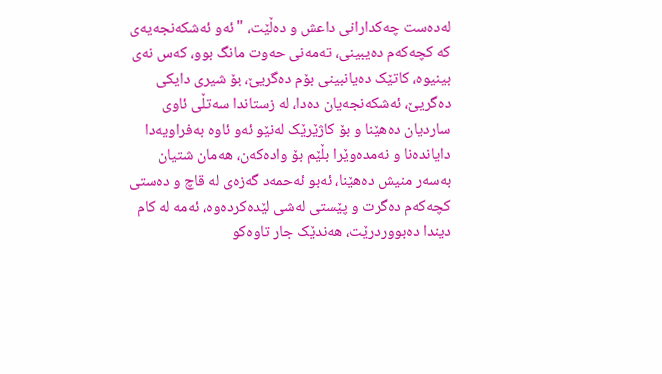لەدەست چەکدارانی داعش و دەڵێت، "ئەو ئەشکەنجەیەی کە کچەکەم دەیبینی، تەمەنی حەوت مانگ بوو، کەس نەی بینیوە، کاتێک دەیانبینی بۆم دەگریێ، بۆ شیری دایکی دەگریێ، ئەشکەنجەیان دەدا، لە زستاندا سەتڵی ئاوی ساردیان دەهێنا و بۆ کاژێرێک لەنێو ئەو ئاوە بەفراویەدا دایاندەنا و نەمدەوێرا بڵێم بۆ وادەکەن، هەمان شتیان بەسەر منیش دەهێنا، ئەبو ئەحمەد گەزەی لە قاچ و دەستی کچەکەم دەگرت و پێستی لەشی لێدەکردەوە، ئەمە لە کام دیندا دەبووردرێت، هەندێک جار تاوەکو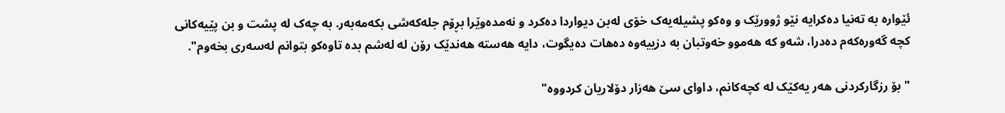ئێوارە بە تەنیا دەکرایە نێو ژوورێک و وەکو پشیلەیەک خۆی لەبن دیواردا دەکرد و نەمدەوێرا بڕۆم جلەکەشی بکەمەبەر. بە چەک لە پشت و بن پێیەکانی کچە گەورەکەم دەدرا، شەو کە هەموو خەوتبان بە دزییەوە دەهات دەیگوت، دایە هەستە هەندێک رۆن لە لەشم بدە تاوەکو بتوانم لەسەری بخەوم".

"بۆ رزگارکردنی هەر یەکێک لە کچەکانم، داوای سێ هەزار دۆلاریان کردووە"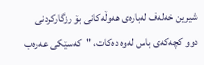شیرین خەلەف لەبارەی هەوڵەکانی بۆ رزگارکردنی دوو کچەکەی باس لەوە دەکات، "کەسێکی عەرەب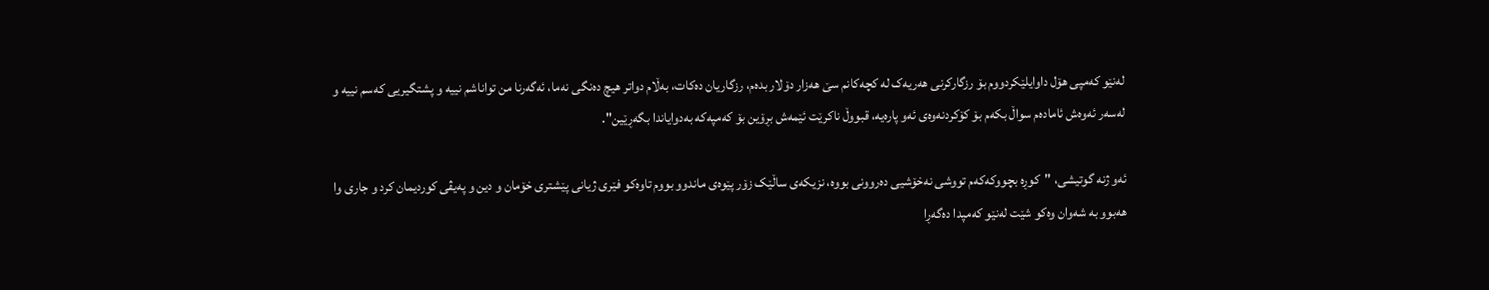لەنێو کەمپی هۆل داوایلێکردووم بۆ رزگارکرنی هەریەک لە کچەکانم سێ هەزار دۆلار بدەم، رزگاریان دەکات، بەڵام دواتر هیچ دەنگی نەما، ئەگەرنا من تواناشم نییە و پشتگیریی کەسم نییە و لەسەر ئەوەش ئامادەم سواڵ بکەم بۆ کۆکردنەوەی ئەو پارەیە، قبووڵ ناکرێت ئێمەش بڕۆین بۆ کەمپەکە بەدوایاندا بگەڕێین".

ئەو ژنە گوتیشی، "کوڕە بچووکەکەم تووشی نەخۆشیی دەروونی بووە، نزیکەی ساڵێک زۆر پێوەی ماندوو بووم تاوەکو فێری ژیانی پێشتری خۆمان و دین و پەیڤی کوردیمان کرد و جاری وا هەبوو بە شەوان وەکو شێت لەنێو کەمپدا دەگەڕا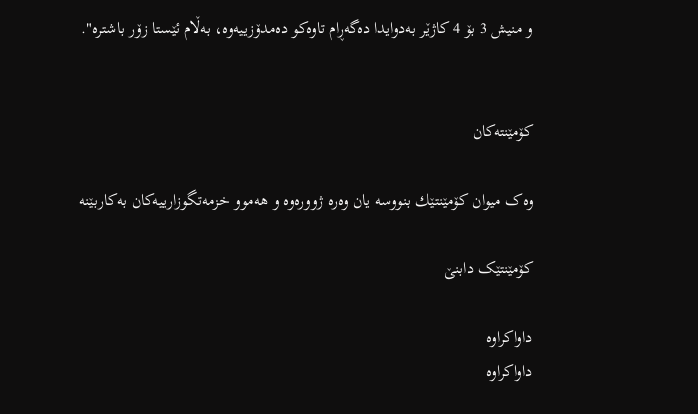و منیش 3 بۆ 4 کاژێر بەدوایدا دەگەڕام تاوەکو دەمدۆزییەوە، بەڵام ئێستا زۆر باشترە".


کۆمێنتەکان

وەک میوان کۆمێنتێك بنووسە یان وەرە ژوورەوە و هه‌موو خزمەتگوزارییەکان به‌كاربێنه‌

کۆمێنتێک دابنێ

داواکراوە
داواکراوە